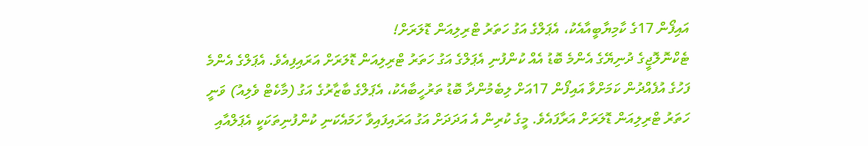އައިފޯން 17ގެ ކާމިޔާބީއާއެކު، އެޕަލްގެ އަގު ހަތަރު ޓްރިލިއަން ޑޮލަރަށް!
ޓެކްނޮލޮޖީގެ ދުނިޔޭގެ އެންމެ ބޮޑު އެއް ކުންފުނި އެޕަލްގެ އަގު ހަތަރު ޓްރިލިއަން ޑޮލަރަށް އަރައިފިއެވެ. އެޕަލްގެ އެންމެ ފަހުގެ އުފެއްދުން ކަމަށްވާ އައިފޯން 17އަށް ލިބެމުންދާ ބޮޑު ތަރުހީބާއެކު، އެޕަލްގެ ބާޒާރުގެ އަގު (މާކެޓް ވެލިއު) ވަނީ ހަތަރު ޓްރިލިއަން ޑޮލަރަށް އަރާފައެވެ. މީގެ ކުރިން އެ އަދަދަށް އަގު އަރައިފައިވާ ހަމައެކަނި ކުންފުނިތަކަކީ އެޕަލްއާއި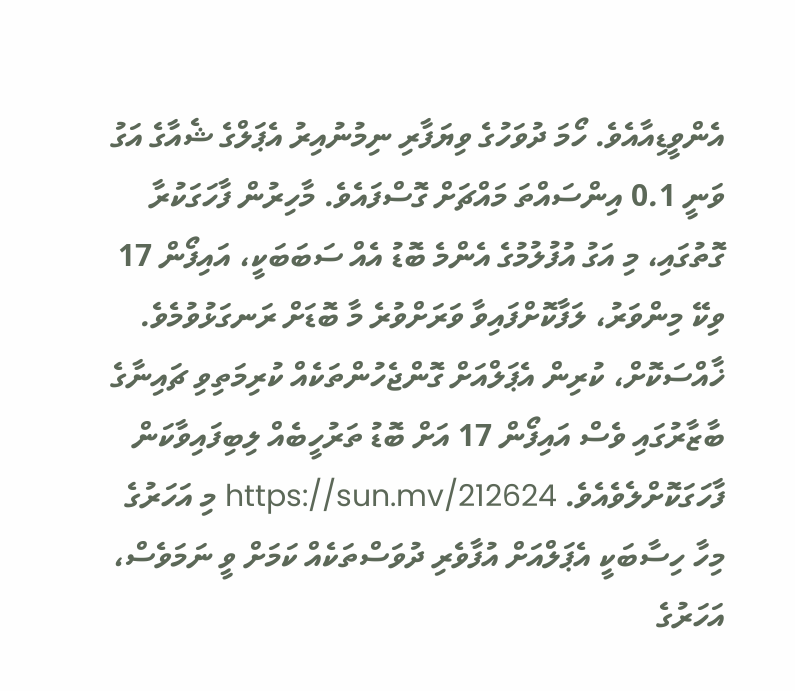އެންވީޑިއާއެވެ. ހޯމަ ދުވަހުގެ ވިޔަފާރި ނިމުނުއިރު އެޕަލްގެ ޝެއާގެ އަގު ވަނީ 0.1 އިންސައްތަ މައްޗަށް ގޮސްފައެވެ. މާހިރުން ފާހަގަކުރާ ގޮތުގައި، މި އަގު އުފުލުމުގެ އެންމެ ބޮޑު އެއް ސަބަބަކީ، އައިފޯން 17 ވިކޭ މިންވަރު، ލަފާކޮށްފައިވާ ވަރަށްވުރެ މާ ބޮޑަށް ރަނގަޅުވުމެވެ. ޚާއްސަކޮށް، ކުރިން އެޕަލްއަށް ގޮންޖެހުންތަކެއް ކުރިމަތިވި ޗައިނާގެ ބާޒާރުގައި ވެސް އައިފޯން 17 އަށް ބޮޑު ތަރުހީބެއް ލިބިފައިވާކަން ފާހަގަކޮށްލެވެއެވެ. https://sun.mv/212624 މި އަހަރުގެ މިހާ ހިސާބަކީ އެޕަލްއަށް އުފާވެރި ދުވަސްތަކެއް ކަމަށް ވީ ނަމަވެސް، އަހަރުގެ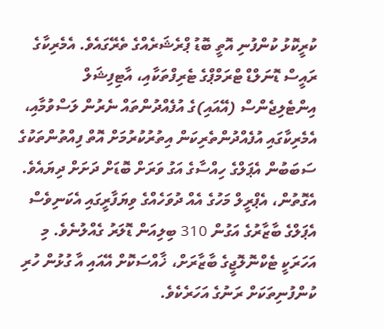ކުރީކޮޅު ކުންފުނި އޮތީ ބޮޑު ޕްރެޝަރެއްގެ ތެރޭގައެވެ. އެމެރިކާގެ ރައީސް ޑޮނަލްޑް ޓްރަމްޕްގެ ޓެރިފްތަކާއި، އާޓިފިޝަލް އިންޓެލިޖެންސް (އޭއައި)ގެ އުފެއްދުންތައް ނެރުން ލަސްވުމާއި، އެމެރިކާގައި އުފެއްދުންތެރިކަން އިތުރުކުރުމަށް އޮތް ފިއްތުންތަކުގެ ސަބަބުން އެޕަލްގެ ހިއްސާގެ އަގު ވަރަށް ބޮޑަށް ދަށަށް ދިޔައެވެ. އެގޮތުން، އެޕްރީލް މަހުގެ އެއް ދުވަހެއްގެ ވިޔަފާރީގައި އެކަނިވެސް އެޕަލްގެ ބާޒާރުގެ އަގުން 310 ބިލިއަން ޑޮލަރު ގެއްލުނެވެ. މި އަހަރަކީ ޓެކްނޮލޮޖީގެ ބާޒާރަށް، ޚާއްސަކޮށް އޭއައި އާ ގުޅުން ހުރި ކުންފުނިތަކަށް ރަނުގެ އަހަރެކެވެ.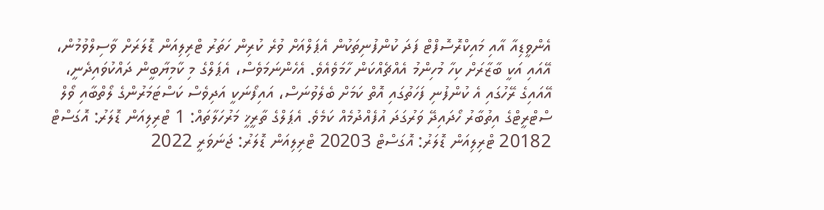އެންވީޑިއާ އާއި މައިކްރޮސޮފްޓް ފަދަ ކުންފުނިތަކުން އެޕަލްއަށް ވުރެ ކުރިން ހަތަރު ޓްރިލިއަން ޑޮލަރަށް ވާސިލްވުމުން، އޭއައި އަކީ ބާޒާރަށް ކިހާ މުހިންމު އެއްޗެއްކަން ހާމަވެއެވެ. އެހެންނަމަވެސް، އެޕަލްގެ މި ކާމިޔާބީން ދައްކުވައިދެނީ، އޭއައިގެ ރޭހުގައި އެ ކުންފުނި ފަހަތުގައި އޮތް ކަމަށް ބެލެވުނަސް، އައިފޯނަކީ އަދިވެސް ކަސްޓަމަރުންގެ ލޯތްބާއި ވޯލް ސްޓްރީޓްގެ އިތުބާރު ހޯދައިދޭ ވަރުގަދަ އުފެއްދުމެއް ކަމެވެ. އެޕަލްގެ ތާރީޚީ މަރުހަލާތައް: 1 ޓްރިލިއަން ޑޮލަރު: އޮގަސްޓް 20182 ޓްރިލިއަން ޑޮލަރު: އޮގަސްޓް 20203 ޓްރިލިއަން ޑޮލަރު: ޖަނަވަރީ 2022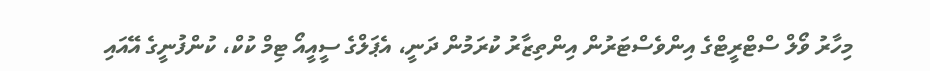މިހާރު ވޯލް ސްޓްރީޓްގެ އިންވެސްޓަރުން އިންތިޒާރު ކުރަމުން ދަނީ، އެޕަލްގެ ސީއީއޯ ޓިމް ކުކް، ކުންފުނީގެ އޭއައި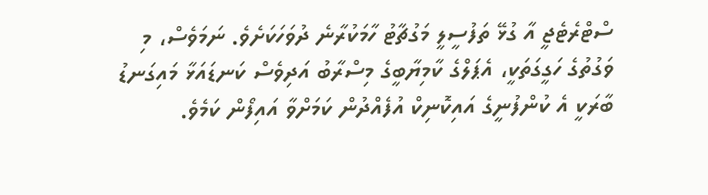ސްޓްރެޓެޖީ އާ ގުޅޭ ތަފުސީލީ މަގުޗާޓު ހާމަކުރާނެ ދުވަހަކަށެވެ. ނަމަވެސް، މި ވަގުތުގެ ހަގީގަތަކީ، އެޕަލްގެ ކާމިޔާބީގެ މިސްރާބު އަދިވެސް ކަނޑައަޅާ މައިގަނޑު ބާރަކީ އެ ކުންފުނީގެ އައިކޮނިކް އުފެއްދުން ކަމަށްވާ އައިފޯން ކަމެވެ.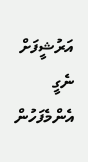އަރުޝީފަށް ނެގީ
އެންމެފަހުން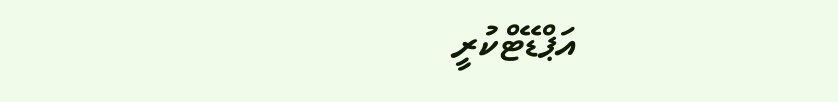އަޕްޑޭޓްކުރީ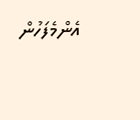އެންމެފަހުން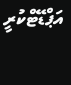އަޕްޑޭޓްކުރީ